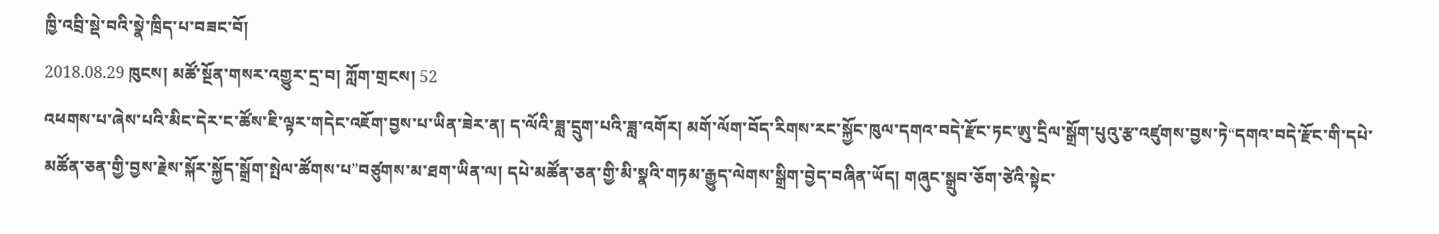ཁྱི་འབྲི་སྡེ་བའི་སྣེ་ཁྲིད་པ་བཟང་བོ།
2018.08.29 ཁུངས། མཚོ་སྔོན་གསར་འགྱུར་དྲ་བ། ཀློག་གྲངས། 52
འཕགས་པ་ཞེས་པའི་མིང་དེར་ང་ཚོས་ཇི་ལྟར་གདེང་འཇོག་བྱས་པ་ཡིན་ཟེར་ན། ད་ལོའི་ཟླ་དྲུག་པའི་ཟླ་འགོར། མགོ་ལོག་བོད་རིགས་རང་སྐྱོང་ཁུལ་དགའ་བདེ་རྫོང་ཏང་ཨུ་དྲིལ་སྒྲོག་པུའུ་རྩ་འཛུགས་བྱས་ཏེ“དགའ་བདེ་རྫོང་གི་དཔེ་མཚོན་ཅན་གྱི་བྱས་རྗེས་སྐོར་སྐྱོད་སྒྲོག་སྤེལ་ཚོགས་པ”བཙུགས་མ་ཐག་ཡིན་ལ། དཔེ་མཚོན་ཅན་གྱི་མི་སྣའི་གཏམ་རྒྱུད་ལེགས་སྒྲིག་བྱེད་བཞིན་ཡོད། གཞུང་སྒྲུབ་ཅོག་ཙེའི་སྟེང་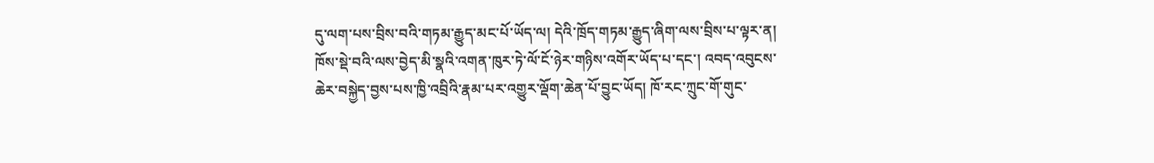དུ་ལག་པས་བྲིས་བའི་གཏམ་རྒྱུད་མང་པོ་ཡོད་ལ། དེའི་ཁྲོད་གཏམ་རྒྱུད་ཞིག་ལས་བྲིས་པ་ལྟར་ན། ཁོས་སྡེ་བའི་ལས་བྱེད་མི་སྣའི་འགན་ཁུར་ཏེ་ལོ་ངོ་ཉེར་གཉིས་འགོར་ཡོད་པ་དང་། འབད་འབུངས་ཆེར་བསྐྱེད་བྱས་པས་ཁྱི་འབྲིའི་རྣམ་པར་འགྱུར་ལྡོག་ཆེན་པོ་བྱུང་ཡོད། ཁོ་རང་ཀྲུང་གོ་གུང་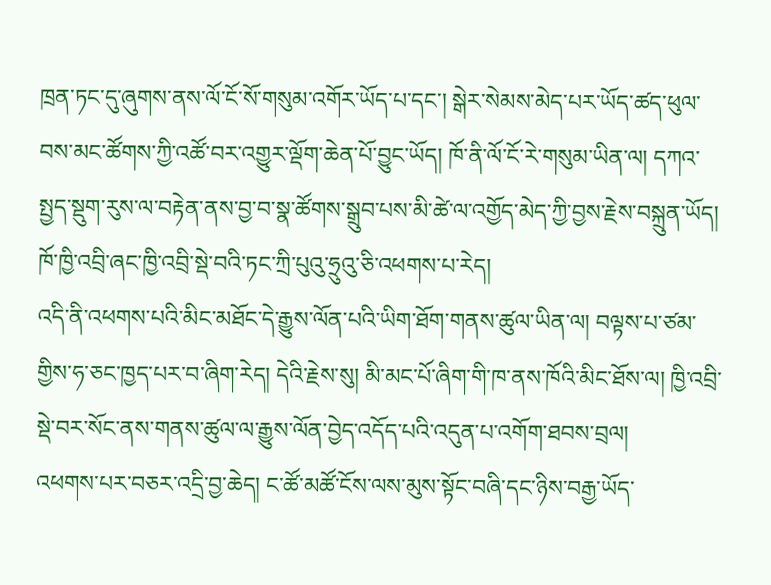ཁྲན་ཏང་དུ་ཞུགས་ནས་ལོ་ངོ་སོ་གསུམ་འགོར་ཡོད་པ་དང་། སྒེར་སེམས་མེད་པར་ཡོད་ཚད་ཕུལ་བས་མང་ཚོགས་ཀྱི་འཚོ་བར་འགྱུར་ལྡོག་ཆེན་པོ་བྱུང་ཡོད། ཁོ་ནི་ལོ་ངོ་རེ་གསུམ་ཡིན་ལ། དཀའ་སྤྱད་སྡུག་རུས་ལ་བརྟེན་ནས་བྱ་བ་སྣ་ཚོགས་སྒྲུབ་པས་མི་ཚེ་ལ་འགྱོད་མེད་ཀྱི་བྱས་རྗེས་བསྐྲུན་ཡོད། ཁོ་ཁྱི་འབྲི་ཞང་ཁྱི་འབྲི་སྡེ་བའི་ཏང་ཀྲི་པུའུ་ཧྲུའུ་ཅི་འཕགས་པ་རེད།
འདི་ནི་འཕགས་པའི་མིང་མཐོང་དེ་རྒྱུས་ལོན་པའི་ཡིག་ཐོག་གནས་ཚུལ་ཡིན་ལ། བལྟས་པ་ཙམ་གྱིས་ཧ་ཅང་ཁྱད་པར་བ་ཞིག་རེད། དེའི་རྗེས་སུ། མི་མང་པོ་ཞིག་གི་ཁ་ནས་ཁོའི་མིང་ཐོས་ལ། ཁྱི་འབྲི་སྡེ་བར་སོང་ནས་གནས་ཚུལ་ལ་རྒྱུས་ལོན་བྱེད་འདོད་པའི་འདུན་པ་འགོག་ཐབས་བྲལ།
འཕགས་པར་བཅར་འདྲི་བྱ་ཆེད། ང་ཚོ་མཚོ་ངོས་ལས་མུས་སྟོང་བཞི་དང་ཉིས་བརྒྱ་ཡོད་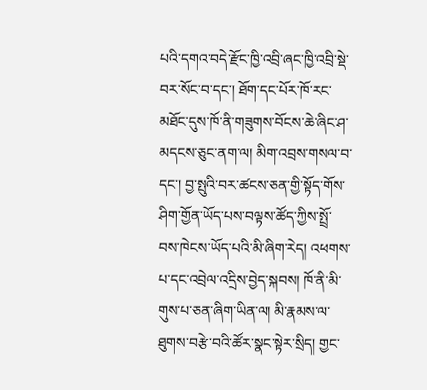པའི་དགའ་བདེ་རྫོང་ཁྱི་འབྲི་ཞང་ཁྱི་འབྲི་སྡེ་བར་སོང་བ་དང་། ཐོག་དང་པོར་ཁོ་རང་མཐོང་དུས་ཁོ་ནི་གཟུགས་བོངས་ཆེ་ཞིང་ཤ་མདངས་ཅུང་ནག་ལ། མིག་འབྲས་གསལ་བ་དང་། བྱ་སྤུའི་བར་ཚངས་ཅན་གྱི་སྟོད་གོས་ཤིག་གྱོན་ཡོད་པས་བལྟས་ཚོད་ཀྱིས་སྤྲོ་བས་ཁེངས་ཡོད་པའི་མི་ཞིག་རེད། འཕགས་པ་དང་འབྲེལ་འདྲིས་བྱེད་སྐབས། ཁོ་ནི་མི་གུས་པ་ཅན་ཞིག་ཡིན་ལ། མི་རྣམས་ལ་ཐུགས་བརྩེ་བའི་ཚོར་སྣང་སྟེར་སྲིད། གྱང་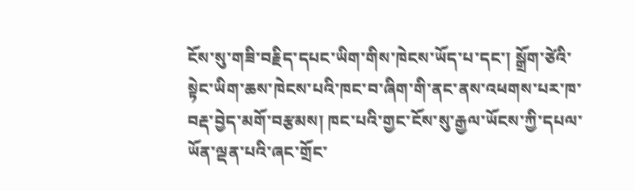ངོས་སུ་གཟི་བརྗིད་དཔང་ཡིག་གིས་ཁེངས་ཡོད་པ་དང་། སྒྲོག་ཙེའི་སྟེང་ཡིག་ཆས་ཁེངས་པའི་ཁང་བ་ཞིག་གི་ནང་ནས་འཕགས་པར་ཁ་བརྡ་བྱེད་མགོ་བརྩམས། ཁང་པའི་གྱང་ངོས་སུ་རྒྱལ་ཡོངས་ཀྱི་དཔལ་ཡོན་ལྡན་པའི་ཞང་གྲོང་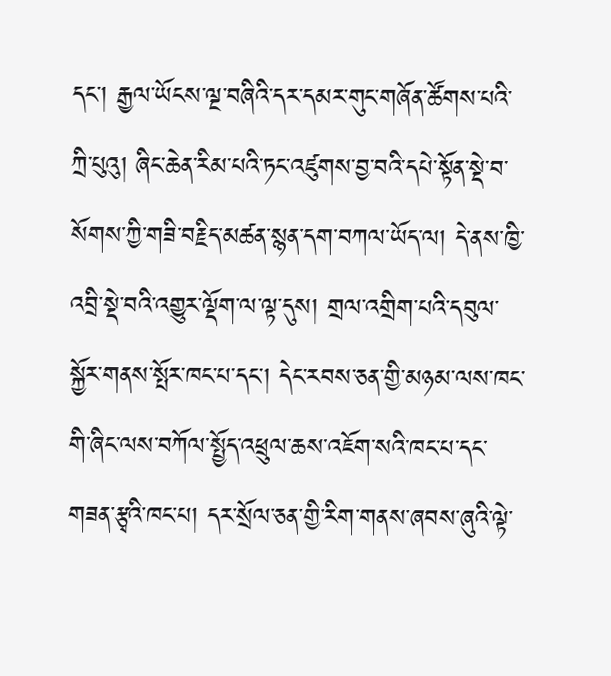དང་། རྒྱལ་ཡོངས་ལྔ་བཞིའི་དར་དམར་གུང་གཞོན་ཚོགས་པའི་ཀྲི་པུའུ། ཞིང་ཆེན་རིམ་པའི་ཏང་འཛུགས་བྱ་བའི་དཔེ་སྟོན་སྡེ་བ་སོགས་ཀྱི་གཟི་བརྗིད་མཚན་སྙན་དག་བཀལ་ཡོད་ལ། དེ་ནས་ཁྱི་འབྲི་སྡེ་བའི་འགྱུར་ལྡོག་ལ་ལྟ་དུས། གྲལ་འགྲིག་པའི་དབུལ་སྐྱོར་གནས་སྤོར་ཁང་པ་དང་། དེང་རབས་ཅན་གྱི་མཉམ་ལས་ཁང་གི་ཞིང་ལས་བཀོལ་སྤྱོད་འཕྲུལ་ཆས་འཇོག་སའི་ཁང་པ་དང་གཟན་རྩྭའི་ཁང་པ། དར་སྲོལ་ཅན་གྱི་རིག་གནས་ཞབས་ཞུའི་ལྟེ་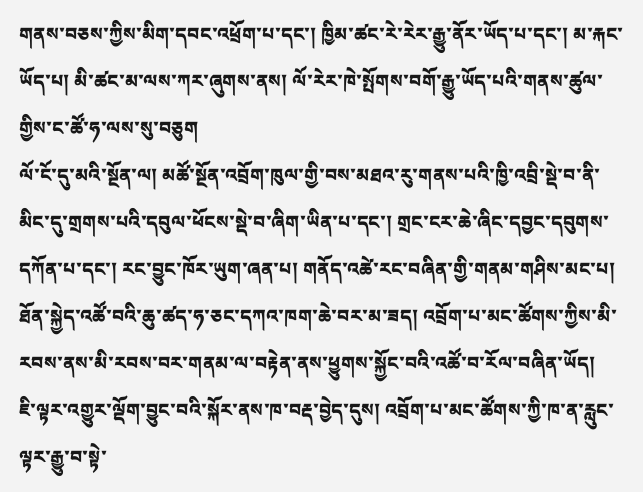གནས་བཅས་ཀྱིས་མིག་དབང་འཕྲོག་པ་དང་། ཁྱིམ་ཚང་རེ་རེར་རྒྱུ་ནོར་ཡོད་པ་དང་། མ་རྐང་ཡོད་པ། མི་ཚང་མ་ལས་ཀར་ཞུགས་ནས། ལོ་རེར་ཁེ་སྤོགས་བགོ་རྒྱུ་ཡོད་པའི་གནས་ཚུལ་གྱིས་ང་ཚོ་ཧ་ལས་སུ་བཅུག
ལོ་ངོ་དུ་མའི་སྔོན་ལ། མཚོ་སྔོན་འབྲོག་ཁུལ་གྱི་བས་མཐའ་རུ་གནས་པའི་ཁྱི་འབྲི་སྡེ་བ་ནི་མིང་དུ་གྲགས་པའི་དབུལ་ཕོངས་སྡེ་བ་ཞིག་ཡིན་པ་དང་། གྲང་ངར་ཆེ་ཞིང་དབྱང་དབུགས་དཀོན་པ་དང་། རང་བྱུང་ཁོར་ཡུག་ཞན་པ། གནོད་འཚེ་རང་བཞིན་གྱི་གནམ་གཤིས་མང་པ། ཐོན་སྐྱེད་འཚོ་བའི་ཆུ་ཚད་ཧ་ཅང་དཀའ་ཁག་ཆེ་བར་མ་ཟད། འབྲོག་པ་མང་ཚོགས་ཀྱིས་མི་རབས་ནས་མི་རབས་བར་གནམ་ལ་བརྟེན་ནས་ཕྱུགས་སྐྱོང་བའི་འཚོ་བ་རོལ་བཞིན་ཡོད།
ཇི་ལྟར་འགྱུར་ལྡོག་བྱུང་བའི་སྐོར་ནས་ཁ་བརྡ་བྱེད་དུས། འབྲོག་པ་མང་ཚོགས་ཀྱི་ཁ་ན་རླུང་ལྟར་རྒྱུ་བ་སྟེ་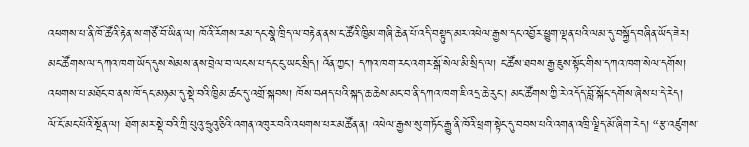འཕགས་པ་ནི་ཁོ་ཚོའི་རྟེན་ས་གཙོ་བོ་ཡིན་ལ། ཁོའི་རོགས་རམ་དང་སྣེ་ཁྲིད་ལ་བརྟེན་ནས་ང་ཚོའི་ཁྱིམ་གཞི་ཆེན་པོ་འདི་བསྟུད་མར་འཕེལ་རྒྱས་དང་འབྱོར་ཕྱུག་ལྡན་པའི་ལམ་དུ་བསྐྱོད་བཞིན་ཡོད་ཟེར།
མང་ཚོགས་ལ་དཀའ་ཁག་ཡོད་དུས་སེམས་ནས་བྲེལ་བ་ལངས་པ་དང་ངུ་ཡང་སྲིད། འོན་ཀྱང་། དཀའ་ཁག་རང་འགར་སྒོ་སེལ་མི་སྲིད་ལ། ང་ཚོས་ཐབས་རྒྱ་ཇུས་སྟོང་གིས་དཀའ་ཁག་སེལ་དགོས།
འཕགས་པ་མཐོང་བ་ནས་ཁོ་དང་མཉམ་དུ་སྡེ་བའི་ཁྱིམ་ཚང་དུ་འགྲོ་སྐབས། ཁོས་བཤད་པའི་སྐད་ཆ་ཆེས་མང་བ་ནི་དཀའ་ཁག་ཇི་འདྲ་ཆེ་རུང་། མང་ཚོགས་ཀྱི་རེ་འདོད་བློ་སྐོང་དགོས་ཞེས་པ་དེ་རེད།
ལོ་ངོ་མང་པོའི་སྔོན་ལ། ཐོག་མར་སྡེ་བའི་ཀྲི་པུའུ་ཧྲུའུ་ཅིའི་འགན་འཁུར་བའི་འཕགས་པར་མཚོན་ན། འཕེལ་རྒྱས་སུ་གཏོང་རྒྱུ་ནི་ཁོའི་ཕྲག་སྟེང་དུ་བབས་པའི་འགན་འཁྲི་ལྗིད་མོ་ཞིག་རེད། “རྩ་འཛུགས་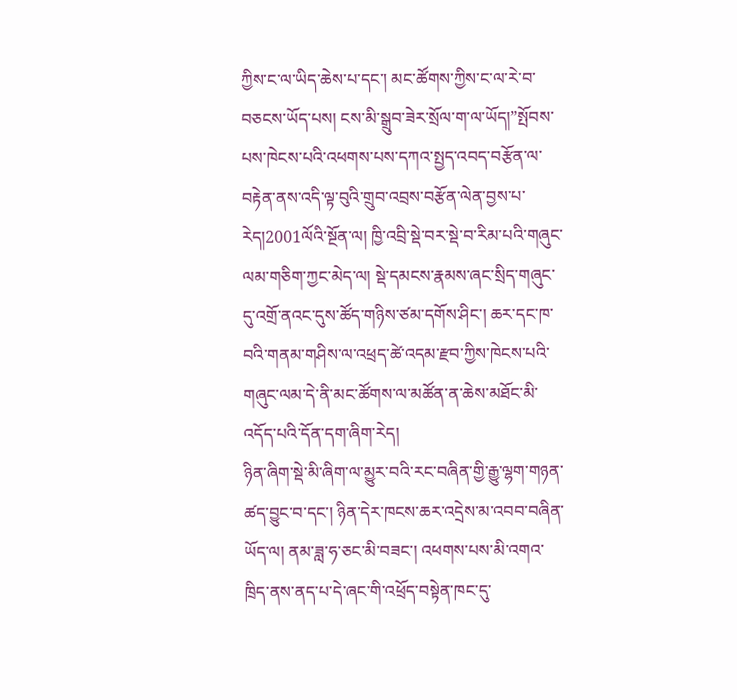ཀྱིས་ང་ལ་ཡིད་ཆེས་པ་དང་། མང་ཚོགས་ཀྱིས་ང་ལ་རེ་བ་བཅངས་ཡོད་པས། ངས་མི་སྒྲུབ་ཟེར་སྲོལ་ག་ལ་ཡོད།”སྤོབས་པས་ཁེངས་པའི་འཕགས་པས་དཀའ་སྤྱད་འབད་བརྩོན་ལ་བརྟེན་ནས་འདི་ལྟ་བུའི་གྲུབ་འབྲས་བརྩོན་ལེན་བྱས་པ་རེད།2001ལོའི་སྔོན་ལ། ཁྱི་འབྲི་སྡེ་བར་སྡེ་བ་རིམ་པའི་གཞུང་ལམ་གཅིག་ཀྱང་མེད་ལ། སྡེ་དམངས་རྣམས་ཞང་སྲིད་གཞུང་དུ་འགྲོ་ནའང་དུས་ཚོད་གཉིས་ཙམ་དགོས་ཤིང་། ཆར་དང་ཁ་བའི་གནམ་གཤིས་ལ་འཕྲད་ཚེ་འདམ་རྫབ་ཀྱིས་ཁེངས་པའི་གཞུང་ལམ་དེ་ནི་མང་ཚོགས་ལ་མཚོན་ན་ཆེས་མཐོང་མི་འདོད་པའི་དོན་དག་ཞིག་རེད།
ཉིན་ཞིག་སྡེ་མི་ཞིག་ལ་མྱུར་བའི་རང་བཞིན་གྱི་རྒྱུ་ལྷག་གཉན་ཚད་བྱུང་བ་དང་། ཉིན་དེར་ཁངས་ཆར་འདྲེས་མ་འབབ་བཞིན་ཡོད་ལ། ནམ་ཟླ་ཧ་ཅང་མི་བཟང་། འཕགས་པས་མི་འགའ་ཁྲིད་ནས་ནད་པ་དེ་ཞང་གི་འཕྲོད་བསྟེན་ཁང་དུ་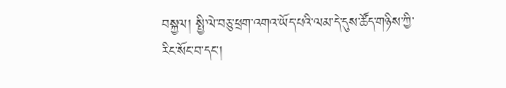བསྐྱལ། སྤྱི་ལེ་བཅུ་ཕྲག་འགའ་ཡོད་པའི་ལམ་དེ་དུས་ཚོད་གཉིས་ཀྱི་རིང་སོང་བ་དང་།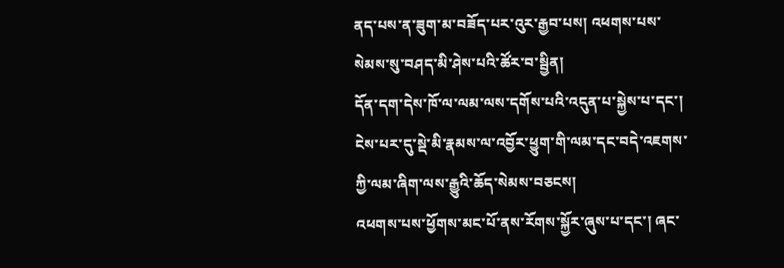ནད་པས་ན་ཟུག་མ་བཟོད་པར་འུར་རྒྱབ་པས། འཕགས་པས་སེམས་སུ་བཤད་མི་ཤེས་པའི་ཚོར་བ་སྦྱིན།
དོན་དག་དེས་ཁོ་ལ་ལམ་ལས་དགོས་པའི་འདུན་པ་སྐྱེས་པ་དང་། ངེས་པར་དུ་སྡེ་མི་རྣམས་ལ་འབྱོར་ཕྱུག་གི་ལམ་དང་བདེ་འཇགས་ཀྱི་ལམ་ཞིག་ལས་རྒྱུའི་ཆོད་སེམས་བཅངས།
འཕགས་པས་ཕྱོགས་མང་པོ་ནས་རོགས་སྐྱོར་ཞུས་པ་དང་། ཞང་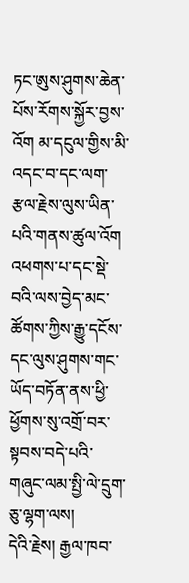ཏང་ཨུས་ཤུགས་ཆེན་པོས་རོགས་སྐྱོར་བྱས་འོག མ་དངུལ་གྱིས་མི་འདང་བ་དང་ལག་རྩལ་རྗེས་ལུས་ཡིན་པའི་གནས་ཚུལ་འོག འཕགས་པ་དང་སྡེ་བའི་ལས་བྱེད་མང་ཚོགས་ཀྱིས་རྒྱུ་དངོས་དང་ལུས་ཤུགས་གང་ཡོད་བཏོན་ནས་ཕྱི་ཕྱོགས་སུ་འགྲོ་བར་སྟབས་བདེ་པའི་གཞུང་ལམ་སྤྱི་ལེ་དྲུག་ཅུ་ལྷག་ལས།
དེའི་རྗེས། རྒྱལ་ཁབ་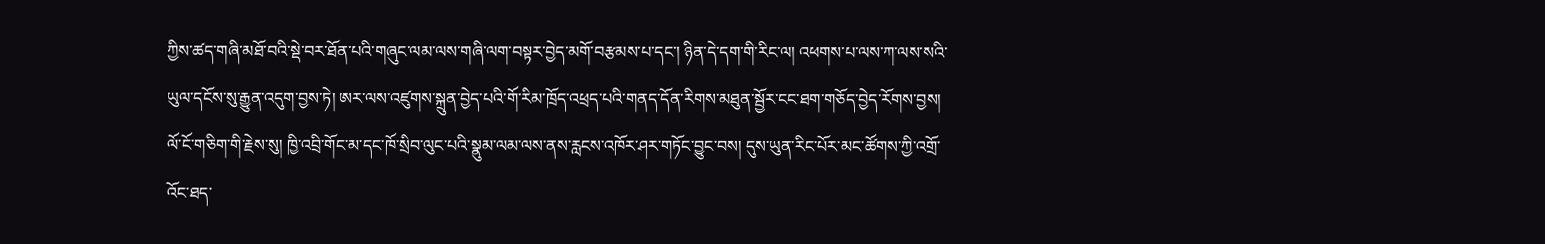ཀྱིས་ཚད་གཞི་མཐོ་བའི་སྡེ་བར་ཐོན་པའི་གཞུང་ལམ་ལས་གཞི་ལག་བསྟར་བྱེད་མགོ་བརྩམས་པ་དང་། ཉིན་དེ་དག་གི་རིང་ལ། འཕགས་པ་ལས་ཀ་ལས་སའི་ཡུལ་དངོས་སུ་རྒྱུན་འདུག་བྱས་ཏེ། ཨར་ལས་འཛུགས་སྐྲུན་བྱེད་པའི་གོ་རིམ་ཁྲོད་འཕྲད་པའི་གནད་དོན་རིགས་མཐུན་སྦྱོར་ངང་ཐག་གཅོད་བྱེད་རོགས་བྱས། ལོ་ངོ་གཅིག་གི་རྗེས་སུ། ཁྱི་འབྲི་གོང་མ་དང་ཁོ་སྲིབ་ལུང་པའི་སྣུམ་ལམ་ལས་ནས་རླངས་འཁོར་ཤར་གཏོང་བྱུང་བས། དུས་ཡུན་རིང་པོར་མང་ཚོགས་ཀྱི་འགྲོ་འོང་ཐད་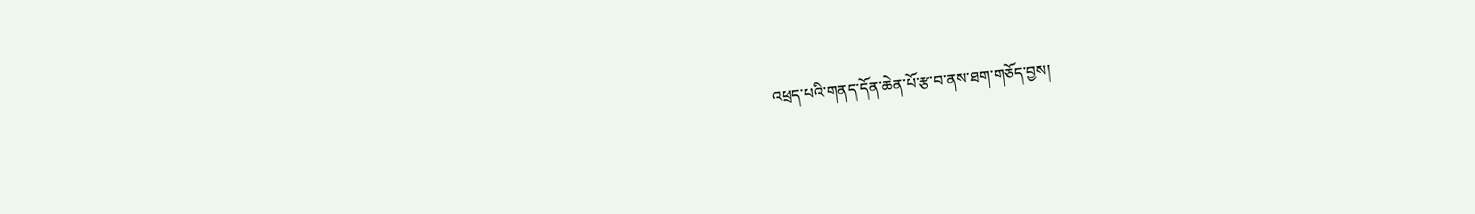འཕྲད་པའི་གནད་དོན་ཆེན་པོ་རྩ་བ་ནས་ཐག་གཅོད་བྱས།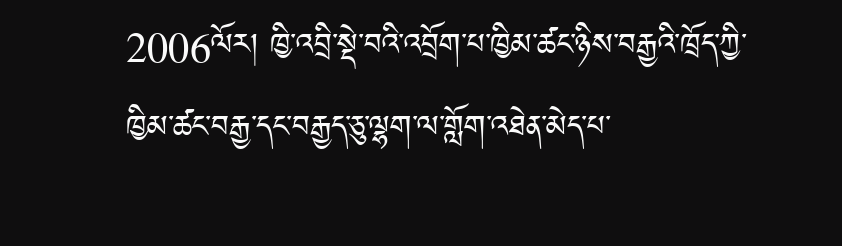2006ལོར། ཁྱི་འབྲི་སྡེ་བའི་འབྲོག་པ་ཁྱིམ་ཚང་ཉིས་བརྒྱའི་ཁྲོད་ཀྱི་ཁྱིམ་ཚང་བརྒྱ་དང་བརྒྱད་ཅུ་ལྷག་ལ་གློག་འཐེན་མེད་པ་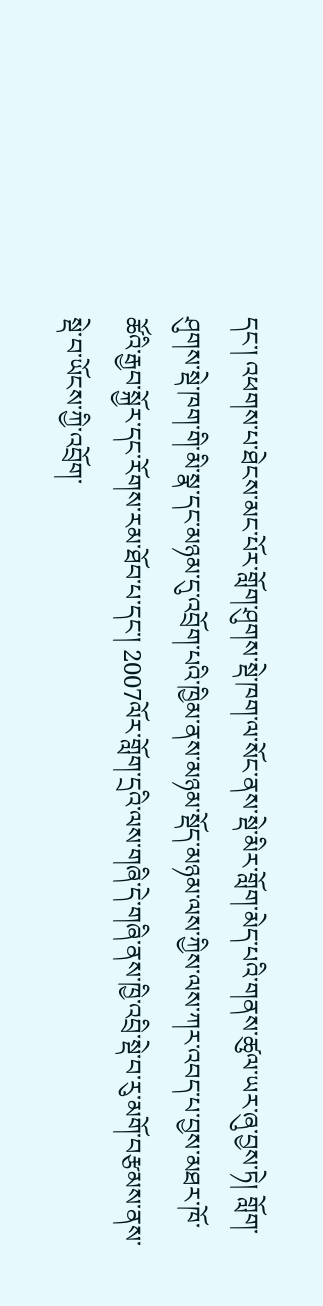དང་། འཕགས་པ་ཐེངས་མང་པོར་གློག་ཤུགས་སྡེ་ཁག་ལ་སོང་ནས་སྡེ་མིར་གློག་མེད་པའི་གནས་ཚུལ་ཡར་ཞུ་བྱས་ཏེ། གློག་ཤུགས་སྡེ་ཁག་གི་མི་སྣ་དང་མཉམ་དུ་འབྲོག་པའི་ཁྱིམ་ནས་མཉམ་སྡོད་མཉམ་ལས་ཀྱིས་ལས་ཀར་འབད་པ་བྱས་མཐར་ཁོ་ཚོའི་རྒྱབ་སྐྱོར་དང་རོགས་རམ་ཐོབ་པ་དང་། 2007ལོར་གློག་དྲའི་ལས་གཞི་དེ་གཞི་ནས་ཁྱི་འབྲི་སྡེ་བ་རུ་མགོ་བརྩམས་ནས་སྡེ་བ་ཡོངས་ཀྱི་འབྲོག་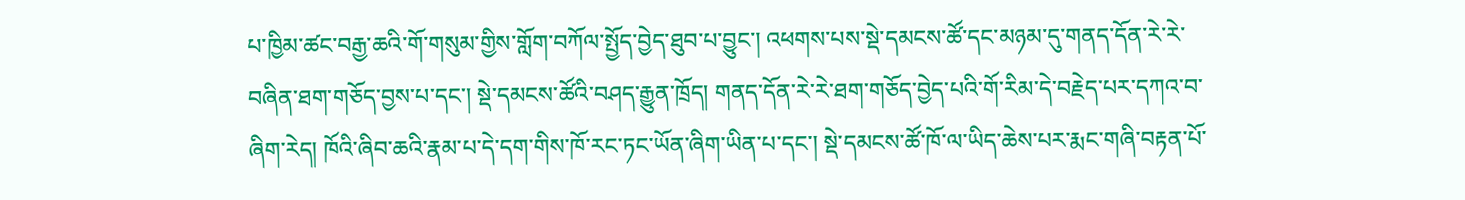པ་ཁྱིམ་ཚང་བརྒྱ་ཆའི་གོ་གསུམ་གྱིས་གློག་བཀོལ་སྤྱོད་བྱེད་ཐུབ་པ་བྱུང་། འཕགས་པས་སྡེ་དམངས་ཚོ་དང་མཉམ་དུ་གནད་དོན་རེ་རེ་བཞིན་ཐག་གཅོད་བྱས་པ་དང་། སྡེ་དམངས་ཚོའི་བཤད་རྒྱུན་ཁྲོད། གནད་དོན་རེ་རེ་ཐག་གཅོད་བྱེད་པའི་གོ་རིམ་དེ་བརྗེད་པར་དཀའ་བ་ཞིག་རེད། ཁོའི་ཞིབ་ཆའི་རྣམ་པ་དེ་དག་གིས་ཁོ་རང་ཏང་ཡོན་ཞིག་ཡིན་པ་དང་། སྡེ་དམངས་ཚོ་ཁོ་ལ་ཡིད་ཆེས་པར་རྨང་གཞི་བརྟན་པོ་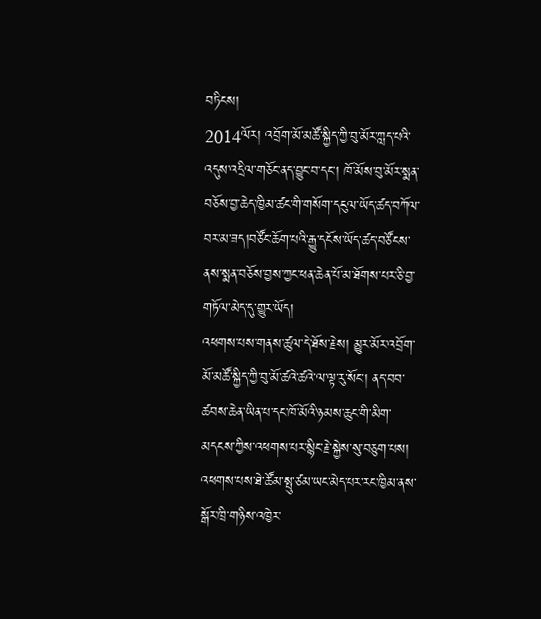བཏིངས།
2014ལོར། འབྲོག་མོ་མཚོ་སྐྱིད་ཀྱི་བུ་མོར་ཀླད་པའི་འདུས་འདྲིལ་གཅོང་ནད་བྱུང་བ་དང་། ཁོ་མོས་བུ་མོར་སྨན་བཅོས་བྱ་ཆེད་ཁྱིམ་ཚང་གི་གསོག་དངུལ་ཡོད་ཚད་བཀོལ་བར་མ་ཟད།བཙོང་ཆོག་པའི་རྒྱུ་དངོས་ཡོད་ཚད་བཙོངས་ནས་སྨན་བཅོས་བྱས་ཀྱང་ཕན་ཆེན་པོ་མ་ཐོགས་པར་ཅི་བྱ་གཏོལ་མེད་དུ་གྱུར་ཡོད།
འཕགས་པས་གནས་ཚུལ་དེ་ཐོས་རྗེས། མྱུར་མོར་འབྲོག་མོ་མཚོ་སྐྱིད་ཀྱི་བུ་མོ་ཚའེ་ཚའེ་ལ་ལྟ་རུ་སོང་། ནད་བབ་ཚབས་ཆེན་ཡིན་པ་དང་ཁོ་མོའི་ཉམས་ཆུང་གི་མིག་མདངས་ཀྱིས་འཕགས་པར་སྙིང་རྗེ་སྐྱེས་སུ་བཅུག་པས། འཕགས་པས་ཐེ་ཚོམ་སྤུ་ཙམ་ཡང་མེད་པར་རང་ཁྱིམ་ནས་སྒོར་ཁྲི་གཉིས་འཁྱེར་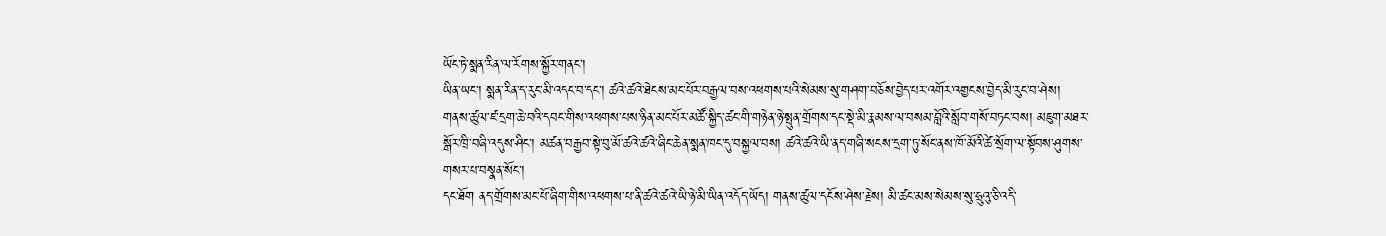ཡོང་ཏེ་སྨན་རིན་ལ་རོགས་སྐྱོར་གནང་།
ཡིན་ཡང་། སྨན་རིན་ད་རུང་མི་འདང་བ་དང་། ཚའེ་ཚའེ་ཐེངས་མང་པོར་བརྒྱལ་བས་འཕགས་པའི་སེམས་སུ་གཤག་བཅོས་བྱེད་པར་འགོར་འགྱངས་བྱེད་མི་རུང་བ་ཤེས།
གནས་ཚུལ་ཛ་དྲག་ཆེ་བའི་དབང་གིས་འཕགས་པས་ཉིན་མང་པོར་མཚོ་སྐྱིད་ཚང་གི་གཉེན་ཉེ་སྤུན་གྲོགས་དང་སྡེ་མི་རྣམས་ལ་བསམ་བློའི་སློབ་གསོ་བཏང་བས། མཇུག་མཐར་སྒོར་ཁྲི་བཞི་འདུས་ཤིང་། མཚན་བརྒྱབ་སྟེ་བུ་མོ་ཚའེ་ཚའེ་ཞིང་ཆེན་སྨན་ཁང་དུ་བསྐྱལ་བས། ཚའེ་ཚའེ་ཡི་ནད་གཞི་སངས་དྲག་ཏུ་སོང་ནས་ཁོ་མོའི་ཚེ་སྲོག་ལ་སྟོབས་ཤུགས་གསར་པ་བསྣན་སོང་།
དང་ཐོག ནད་གྲོགས་མང་པོ་ཞིག་གིས་འཕགས་པ་ནི་ཚའེ་ཚའེ་ཡི་ཉེ་མི་ཡིན་འདོད་ཡོད། གནས་ཚུལ་དངོས་ཤེས་རྗེས། མི་ཚང་མས་སེམས་སུ་ཧྲུའུ་ཅི་འདི་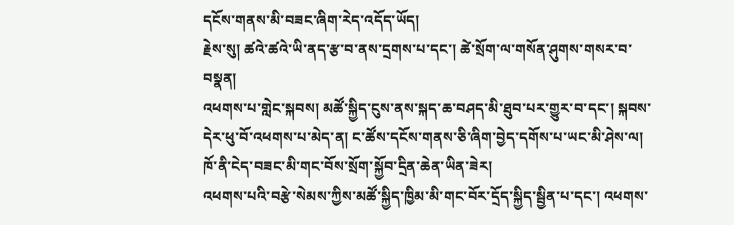དངོས་གནས་མི་བཟང་ཞིག་རེད་འདོད་ཡོད།
རྗེས་སུ། ཚའེ་ཚའེ་ཡི་ནད་རྩ་བ་ནས་དྲགས་པ་དང་། ཚེ་སྲོག་ལ་གསོན་ཤུགས་གསར་བ་བསྣན།
འཕགས་པ་གླེང་སྐབས། མཚོ་སྐྱིད་ངུས་ནས་སྐད་ཆ་བཤད་མི་ཐུབ་པར་གྱུར་བ་དང་། སྐབས་དེར་ཕུ་བོ་འཕགས་པ་མེད་ན། ང་ཚོས་དངོས་གནས་ཅི་ཞིག་བྱེད་དགོས་པ་ཡང་མི་ཤེས་ལ། ཁོ་ནི་ངེད་བཟང་མི་གང་བོས་སྲོག་སྐྱོབ་དྲིན་ཆེན་ཡིན་ཟེར།
འཕགས་པའི་བརྩེ་སེམས་ཀྱིས་མཚོ་སྐྱིད་ཁྱིམ་མི་གང་བོར་དྲོད་སྐྱིད་སྦྱིན་པ་དང་། འཕགས་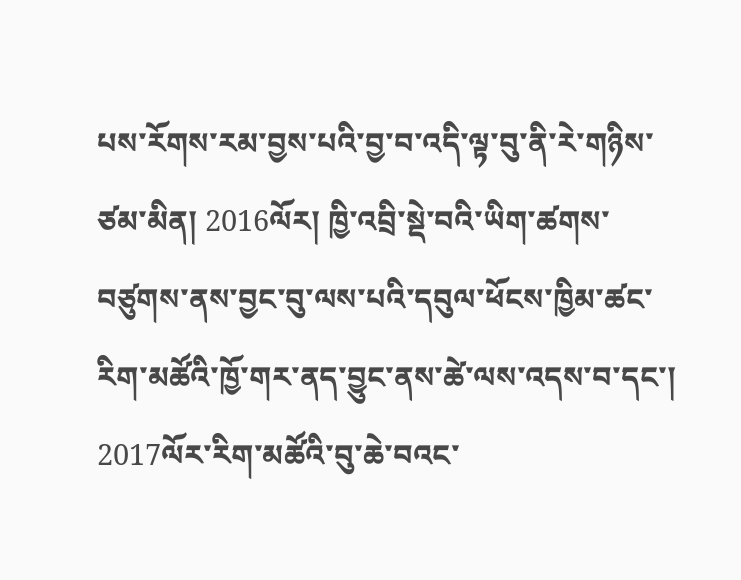པས་རོགས་རམ་བྱས་པའི་བྱ་བ་འདི་ལྟ་བུ་ནི་རེ་གཉིས་ཙམ་མིན། 2016ལོར། ཁྱི་འབྲི་སྡེ་བའི་ཡིག་ཚགས་བཙུགས་ནས་བྱང་བུ་ལས་པའི་དབུལ་ཕོངས་ཁྱིམ་ཚང་རིག་མཚོའི་ཁྱོ་གར་ནད་བྱུང་ནས་ཚེ་ལས་འདས་བ་དང་། 2017ལོར་རིག་མཚོའི་བུ་ཆེ་བའང་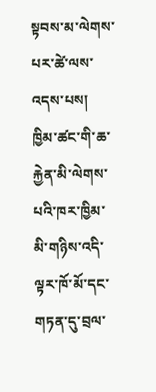སྟབས་མ་ལེགས་པར་ཚེ་ལས་འདས་པས། ཁྱིམ་ཚང་གི་ཆ་རྐྱེན་མི་ལེགས་པའི་ཁར་ཁྱིམ་མི་གཉིས་འདི་ལྟར་ཁོ་མོ་དང་གཏན་དུ་བྲལ་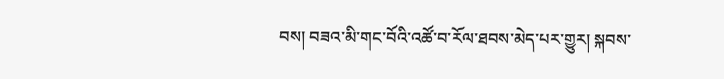བས། བཟའ་མི་གང་བོའི་འཚོ་བ་རོལ་ཐབས་མེད་པར་གྱུར། སྐབས་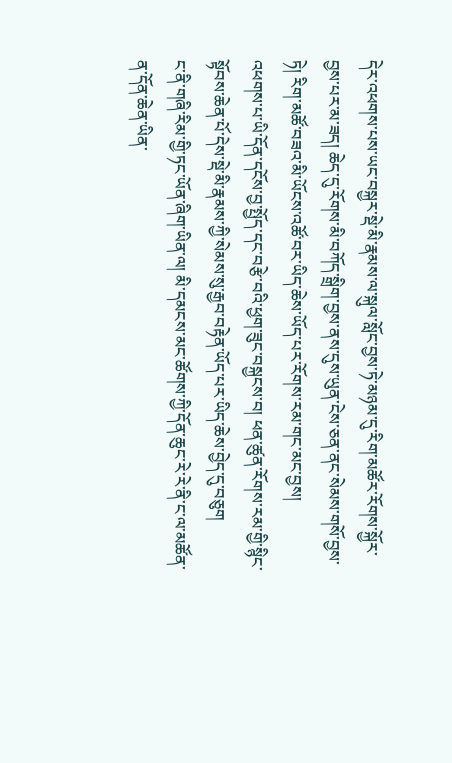དེར་འཕགས་པས་ཡང་བསྐྱར་སྡེ་མི་རྣམས་ལ་སྐུལ་སློང་བྱས་ཏེ་མཉམ་དུ་རིག་མཚོར་རོགས་སྐྱོར་བྱས་པར་མ་ཟད། ཆེད་དུ་རོགས་མི་བཀོད་སྒྲིག་བྱས་ནས་དུས་ཡུན་ངེས་ཅན་ནང་སེམས་གསོ་བྱས་ཏེ། རིག་མཚོ་བཟའ་མི་ཡོངས་འཚོ་བར་ཡིད་ཆེས་ཡོད་པར་རོགས་རམ་གང་མང་བྱས།
འཕགས་པ་ཡི་དོན་དངོས་བྱ་སྤྱོད་དང་བརྩེ་བའི་ཕྱག་ཟུང་བསྐྱངས་བ། ཕན་ཚུན་རོགས་རམ་གྱི་སྙིང་སྟོབས་ཆེན་པོ་དེས་སྡེ་མི་རྣམས་ཀྱི་སེམས་སུ་རྒྱབ་བརྟེན་ཡོད་པར་ཡིད་ཆེས་བྱེད་དུ་བཅུག
ང་ནི་གཞི་རིམ་གྱི་ཏང་ཡོན་ཞིག་ཡིན་ལ། མི་དམངས་མང་ཚོགས་ཀྱི་དོན་ཆུང་རེ་རེ་ནི་ང་ལ་མཚོན་ན་དོན་ཆེན་ཡིན་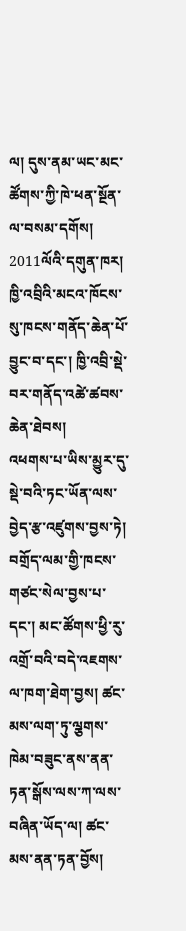ལ། དུས་ནམ་ཡང་མང་ཚོགས་ཀྱི་ཁེ་ཕན་སྔོན་ལ་བསམ་དགོས།
2011ལོའི་དགུན་ཁར། ཁྱི་འབྲིའི་མངའ་ཁོངས་སུ་ཁངས་གནོད་ཆེན་པོ་བྱུང་བ་དང་། ཁྱི་འབྲི་སྡེ་བར་གནོད་འཚེ་ཚབས་ཆེན་ཐེབས།
འཕགས་པ་ཡིས་མྱུར་དུ་སྡེ་བའི་ཏང་ཡོན་ལས་བྱེད་རྩ་འཛུགས་བྱས་ཏེ། བགྲོད་ལམ་གྱི་ཁངས་གཙང་སེལ་བྱས་པ་དང་། མང་ཚོགས་ཕྱི་རུ་འགྲོ་བའི་བདེ་འཇགས་ལ་ཁག་ཐེག་བྱས། ཚང་མས་ལག་ཏུ་ལྕགས་ཁེམ་བཟུང་ནས་ནན་ཏན་སྒོས་ལས་ཀ་ལས་བཞིན་ཡོད་ལ། ཚང་མས་ནན་ཏན་བྱོས།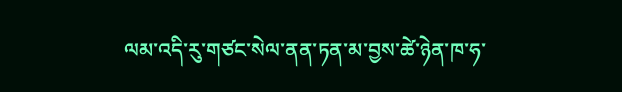ལམ་འདི་རུ་གཙང་སེལ་ནན་ཏན་མ་བྱས་ཚེ་ཉེན་ཁ་ཧ་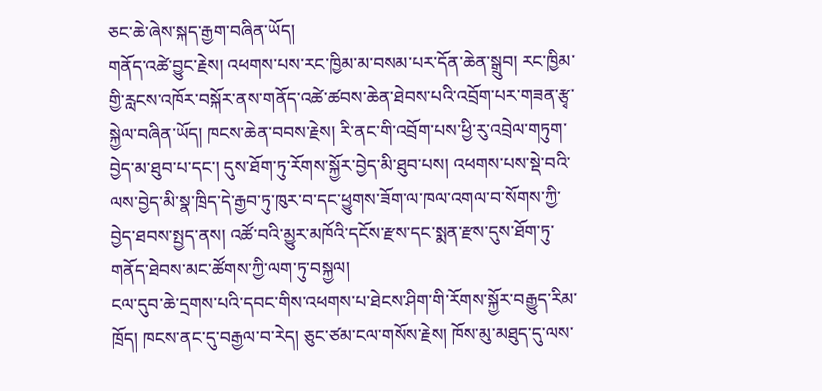ཅང་ཆེ་ཞེས་སྐད་རྒྱག་བཞིན་ཡོད།
གནོད་འཚེ་བྱུང་རྗེས། འཕགས་པས་རང་ཁྱིམ་མ་བསམ་པར་དོན་ཆེན་སྒྲུབ། རང་ཁྱིམ་གྱི་རླངས་འཁོར་བསྐོར་ནས་གནོད་འཚེ་ཚབས་ཆེན་ཐེབས་པའི་འབྲོག་པར་གཟན་རྩྭ་སྐྱེལ་བཞིན་ཡོད། ཁངས་ཆེན་བབས་རྗེས། རི་ནང་གི་འབྲོག་པས་ཕྱི་རུ་འབྲེལ་གཏུག་བྱེད་མ་ཐུབ་པ་དང་། དུས་ཐོག་ཏུ་རོགས་སྐྱོར་བྱེད་མི་ཐུབ་པས། འཕགས་པས་སྡེ་བའི་ལས་བྱེད་མི་སྣ་ཁྲིད་དེ་རྒྱབ་ཏུ་ཁུར་བ་དང་ཕྱུགས་ཟོག་ལ་ཁལ་འགལ་བ་སོགས་ཀྱི་བྱེད་ཐབས་སྤྱད་ནས། འཚོ་བའི་མྱུར་མཁོའི་དངོས་རྫས་དང་སྨན་རྫས་དུས་ཐོག་ཏུ་གནོད་ཐེབས་མང་ཚོགས་ཀྱི་ལག་ཏུ་བསྐྱལ།
ངལ་དུབ་ཆེ་དྲགས་པའི་དབང་གིས་འཕགས་པ་ཐེངས་ཤིག་གི་རོགས་སྐྱོར་བརྒྱུད་རིམ་ཁྲོད། ཁངས་ནང་དུ་བརྒྱལ་བ་རེད། ཅུང་ཙམ་ངལ་གསོས་རྗེས། ཁོས་མུ་མཐུད་དུ་ལས་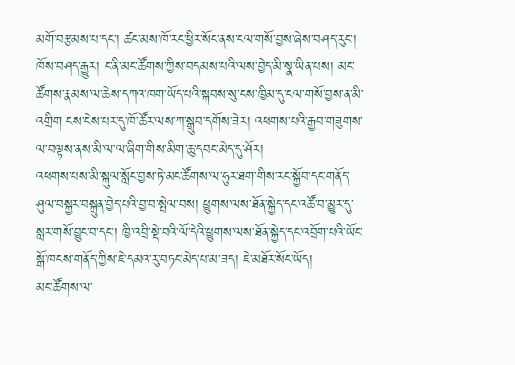མགོ་བརྩམས་པ་དང་། ཚང་མས་ཁོ་རང་ཕྱིར་སོང་ནས་ངལ་གསོ་བྱས་ཞེས་བཤད་རུང་། ཁོས་བཤད་རྒྱུར། ང་ནི་མང་ཚོགས་ཀྱིས་བདམས་པའི་ལས་བྱེད་མི་སྣ་ཡིན་པས། མང་ཚོགས་རྣམས་ལ་ཆེས་དཀའ་ཁག་ཡོད་པའི་སྐབས་སུ་ངས་ཁྱིམ་དུ་ངལ་གསོ་བྱས་ན་མི་འགྲིག ངས་ངེས་པར་དུ་ཁོ་ཚོར་ལས་ཀ་སྒྲུབ་དགོས་ཟེར། འཕགས་པའི་རྒྱབ་གཟུགས་ལ་བལྟས་ནས་མི་ལ་ལ་ཞིག་གིས་མིག་ཆུ་དབང་མེད་དུ་ཤོར།
འཕགས་པས་མི་སྐུལ་སློང་བྱས་ཏེ་མང་ཚོགས་ལ་ཧུར་ཐག་གིས་རང་སྐྱོབ་དང་གནོད་ཤུལ་བསྐྱར་བསྐྲུན་བྱེད་པའི་བྱ་བ་སྤེལ་བས། ཕྱུགས་ལས་ཐོན་སྐྱེད་དང་འཚོ་བ་མྱུར་དུ་སླར་གསོ་བྱུང་བ་དང་། ཁྱི་འབྲི་སྡེ་བའི་ལོ་དེའི་ཕྱུགས་ལས་ཐོན་སྐྱེད་དང་འབྲོག་པའི་ཡོང་སྒོ་ཁངས་གནོད་ཀྱིས་ཇེ་དམའ་རུ་བཏང་མེད་པ་མ་ཟད། ཇེ་མཐོར་སོང་ཡོད།
མང་ཚོགས་ལ་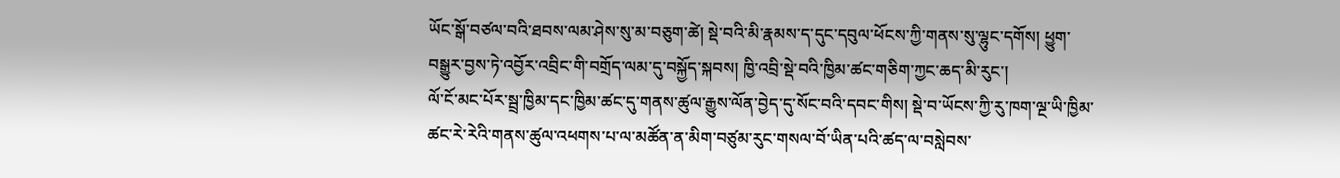ཡོང་སྒོ་བཙལ་བའི་ཐབས་ལམ་ཤེས་སུ་མ་བཅུག་ཚེ། སྡེ་བའི་མི་རྣམས་ད་དུང་དབུལ་ཕོངས་ཀྱི་གནས་སུ་ལྷུང་དགོས། ཕྱུག་བསྒྱུར་བྱས་ཏེ་འབྱོར་འབྲིང་གི་བགྲོད་ལམ་དུ་བསྐྱོད་སྐབས། ཁྱི་འབྲི་སྡེ་བའི་ཁྱིམ་ཚང་གཅིག་ཀྱང་ཆད་མི་རུང་།
ལོ་ངོ་མང་པོར་སྦྲ་ཁྱིམ་དང་ཁྱིམ་ཚང་དུ་གནས་ཚུལ་རྒྱུས་ལོན་བྱེད་དུ་སོང་བའི་དབང་གིས། སྡེ་བ་ཡོངས་ཀྱི་རུ་ཁག་ལྔ་ཡི་ཁྱིམ་ཚང་རེ་རེའི་གནས་ཚུལ་འཕགས་པ་ལ་མཚོན་ན་མིག་བཙུམ་རུང་གསལ་བོ་ཡིན་པའི་ཚད་ལ་བསླེབས་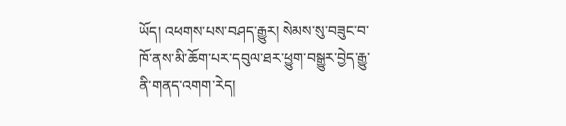ཡོད། འཕགས་པས་བཤད་རྒྱུར། སེམས་སུ་བཟུང་བ་ཁོ་ནས་མི་ཆོག་པར་དབུལ་ཐར་ཕྱུག་བསྒྱུར་བྱེད་རྒྱུ་ནི་གནད་འགག་རེད།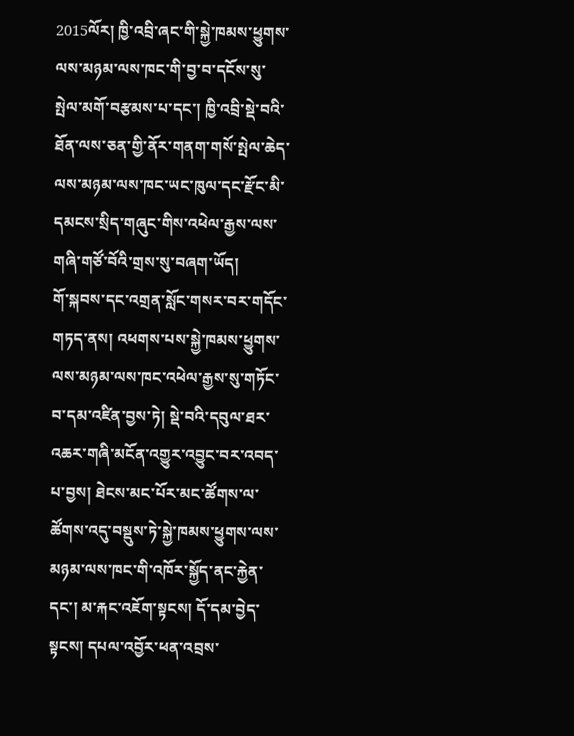2015ལོར། ཁྱི་འབྲི་ཞང་གི་སྐྱེ་ཁམས་ཕྱུགས་ལས་མཉམ་ལས་ཁང་གི་བྱ་བ་དངོས་སུ་སྤེལ་མགོ་བརྩམས་པ་དང་། ཁྱི་འབྲི་སྡེ་བའི་ཐོན་ལས་ཅན་གྱི་ནོར་གནག་གསོ་སྤེལ་ཆེད་ལས་མཉམ་ལས་ཁང་ཡང་ཁུལ་དང་རྫོང་མི་དམངས་སྲིད་གཞུང་གིས་འཕེལ་རྒྱས་ལས་གཞི་གཙོ་བོའི་གྲས་སུ་བཞག་ཡོད།
གོ་སྐབས་དང་འགྲན་སློང་གསར་བར་གདོང་གཏད་ནས། འཕགས་པས་སྐྱེ་ཁམས་ཕྱུགས་ལས་མཉམ་ལས་ཁང་འཕེལ་རྒྱས་སུ་གཏོང་བ་དམ་འཛིན་བྱས་ཏེ། སྡེ་བའི་དབུལ་ཐར་འཆར་གཞི་མངོན་འགྱུར་འབྱུང་བར་འབད་པ་བྱས། ཐེངས་མང་པོར་མང་ཚོགས་ལ་ཚོགས་འདུ་བསྡུས་ཏེ་སྐྱེ་ཁམས་ཕྱུགས་ལས་མཉམ་ལས་ཁང་གི་འཁོར་སྐྱོད་ནང་རྐྱེན་དང་། མ་རྐང་འཇོག་སྟངས། དོ་དམ་བྱེད་སྟངས། དཔལ་འབྱོར་ཕན་འབྲས་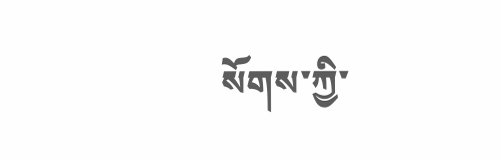སོགས་ཀྱི་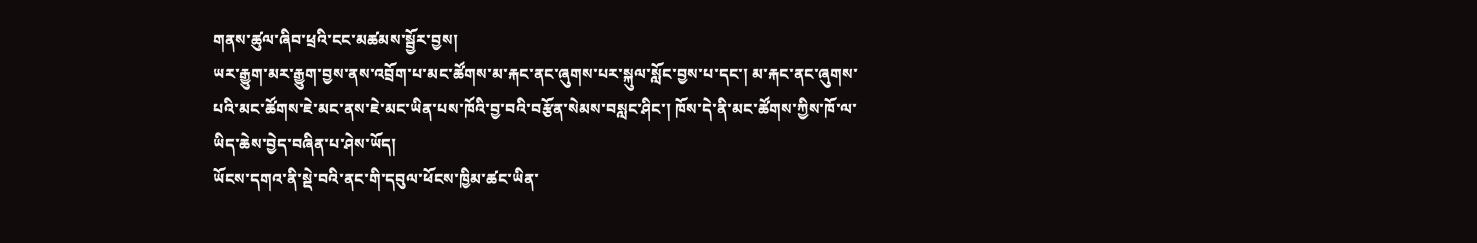གནས་ཚུལ་ཞིབ་ཕྲའི་ངང་མཚམས་སྦྱོར་བྱས།
ཡར་རྒྱུག་མར་རྒྱུག་བྱས་ནས་འབྲོག་པ་མང་ཚོགས་མ་རྐང་ནང་ཞུགས་པར་སྐུལ་སློང་བྱས་པ་དང་། མ་རྐང་ནང་ཞུགས་པའི་མང་ཚོགས་ཇེ་མང་ནས་ཇེ་མང་ཡིན་པས་ཁོའི་བྱ་བའི་བརྩོན་སེམས་བསླང་ཤིང་། ཁོས་དེ་ནི་མང་ཚོགས་ཀྱིས་ཁོ་ལ་ཡིད་ཆེས་བྱེད་བཞིན་པ་ཤེས་ཡོད།
ཡོངས་དགའ་ནི་སྡེ་བའི་ནང་གི་དབུལ་ཕོངས་ཁྱིམ་ཚང་ཡིན་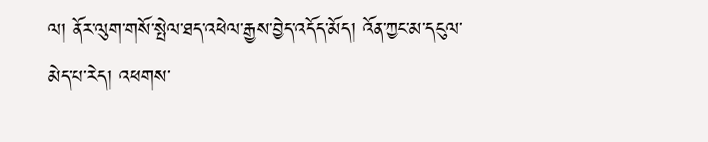ལ། ནོར་ལུག་གསོ་སྤེལ་ཐད་འཕེལ་རྒྱས་བྱེད་འདོད་མོད། འོན་ཀྱང་མ་དངུལ་མེད་པ་རེད། འཕགས་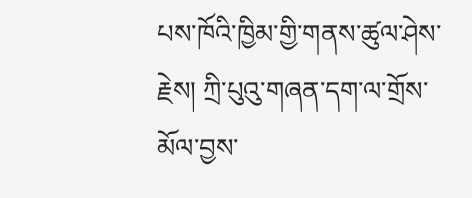པས་ཁོའི་ཁྱིམ་གྱི་གནས་ཚུལ་ཤེས་རྗེས། ཀྲི་པུའུ་གཞན་དག་ལ་གྲོས་མོལ་བྱས་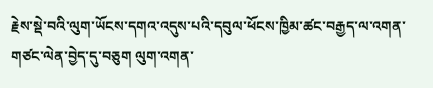རྗེས་སྡེ་བའི་ལུག་ཡོངས་དགའ་འདུས་པའི་དབུལ་ཕོངས་ཁྱིམ་ཚང་བརྒྱད་ལ་འགན་གཙང་ལེན་བྱེད་དུ་བཅུག ལུག་འགན་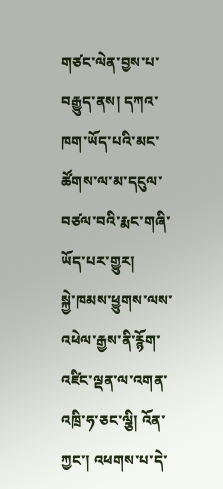གཙང་ལེན་བྱས་པ་བརྒྱུད་ནས། དཀའ་ཁག་ཡོད་པའི་མང་ཚོགས་ལ་མ་དངུལ་བཙལ་བའི་རྨང་གཞི་ཡོད་པར་གྱུར།
སྐྱེ་ཁམས་ཕྱུགས་ལས་འཕེལ་རྒྱས་ནི་རྙོག་འཛིང་ལྡན་ལ་འགན་འཁྲི་ཧ་ཅང་ལྕི། འོན་ཀྱང་། འཕགས་པ་དེ་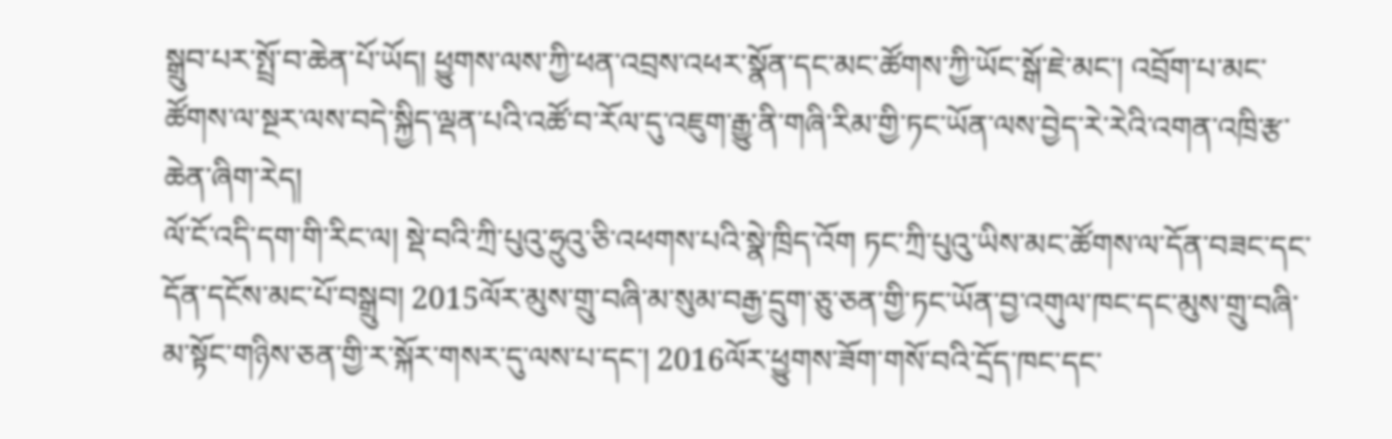སྒྲུབ་པར་སྤྲོ་བ་ཆེན་པོ་ཡོད། ཕྱུགས་ལས་ཀྱི་ཕན་འབྲས་འཕར་སྣོན་དང་མང་ཚོགས་ཀྱི་ཡོང་སྒོ་ཇེ་མང་། འབྲོག་པ་མང་ཚོགས་ལ་སྔར་ལས་བདེ་སྐྱིད་ལྡན་པའི་འཚོ་བ་རོལ་དུ་འཇུག་རྒྱུ་ནི་གཞི་རིམ་གྱི་ཏང་ཡོན་ལས་བྱེད་རེ་རེའི་འགན་འཁྲི་རྩ་ཆེན་ཞིག་རེད།
ལོ་ངོ་འདི་དག་གི་རིང་ལ། སྡེ་བའི་ཀྲི་པུའུ་ཧྲུའུ་ཅི་འཕགས་པའི་སྣེ་ཁྲིད་འོག ཏང་ཀྲི་པུའུ་ཡིས་མང་ཚོགས་ལ་དོན་བཟང་དང་དོན་དངོས་མང་པོ་བསྒྲུབ། 2015ལོར་མུས་གྲུ་བཞི་མ་སུམ་བརྒྱ་དྲུག་ཅུ་ཅན་གྱི་ཏང་ཡོན་བྱ་འགུལ་ཁང་དང་མུས་གྲུ་བཞི་མ་སྟོང་གཉིས་ཅན་གྱི་ར་སྐོར་གསར་དུ་ལས་པ་དང་། 2016ལོར་ཕྱུགས་ཟོག་གསོ་བའི་དྲོད་ཁང་དང་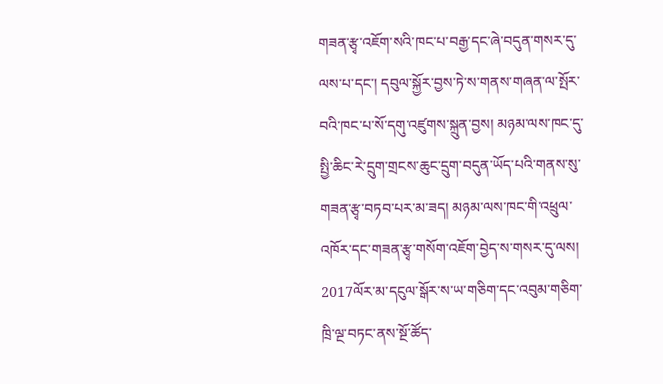གཟན་རྩྭ་འཇོག་སའི་ཁང་པ་བརྒྱ་དང་ཞེ་བདུན་གསར་དུ་ལས་པ་དང་། དབུལ་སྐྱོར་བྱས་ཏེ་ས་གནས་གཞན་ལ་སྤོར་བའི་ཁང་པ་སོ་དགུ་འཛུགས་སྐྲུན་བྱས། མཉམ་ལས་ཁང་དུ་སྤྱི་ཆིང་རེ་དྲུག་གྲངས་ཆུང་དྲུག་བདུན་ཡོད་པའི་གནས་སུ་གཟན་རྩྭ་བཏབ་པར་མ་ཟད། མཉམ་ལས་ཁང་གི་འཕྲུལ་འཁོར་དང་གཟན་རྩྭ་གསོག་འཇོག་བྱེད་ས་གསར་དུ་ལས། 2017ལོར་མ་དངུལ་སྒོར་ས་ཡ་གཅིག་དང་འབུམ་གཅིག་ཁྲི་ལྔ་བཏང་ནས་སྔོ་ཚོད་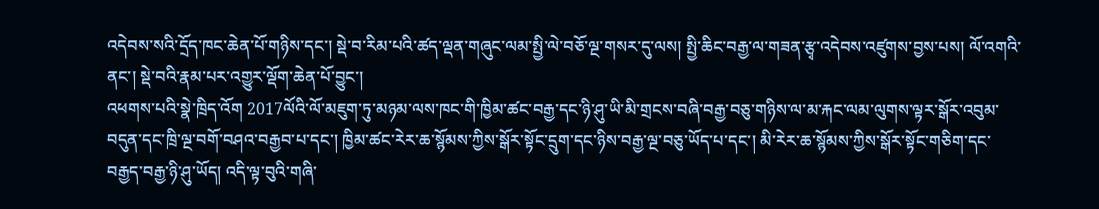འདེབས་སའི་དྲོད་ཁང་ཆེན་པོ་གཉིས་དང་། སྡེ་བ་རིམ་པའི་ཚད་ལྡན་གཞུང་ལམ་སྤྱི་ལེ་བཅོ་ལྔ་གསར་དུ་ལས། སྤྱི་ཆིང་བརྒྱ་ལ་གཟན་རྩྭ་འདེབས་འཛུགས་བྱས་པས། ལོ་འགའི་ནང་། སྡེ་བའི་རྣམ་པར་འགྱུར་ལྡོག་ཆེན་པོ་བྱུང་།
འཕགས་པའི་སྣེ་ཁྲིད་འོག 2017ལོའི་ལོ་མཇུག་ཏུ་མཉམ་ལས་ཁང་གི་ཁྱིམ་ཚང་བརྒྱ་དང་ཉི་ཤུ་ཡི་མི་གྲངས་བཞི་བརྒྱ་བཅུ་གཉིས་ལ་མ་རྐང་ལམ་ལུགས་ལྟར་སྒོར་འབུམ་བདུན་དང་ཁྲི་ལྔ་བགོ་བཤའ་བརྒྱབ་པ་དང་། ཁྱིམ་ཚང་རེར་ཆ་སྙོམས་ཀྱིས་སྒོར་སྟོང་དྲུག་དང་ཉིས་བརྒྱ་ལྔ་བཅུ་ཡོད་པ་དང་། མི་རེར་ཆ་སྙོམས་ཀྱིས་སྒོར་སྟོང་གཅིག་དང་བརྒྱད་བརྒྱ་ཉི་ཤུ་ཡོད། འདི་ལྟ་བུའི་གཞི་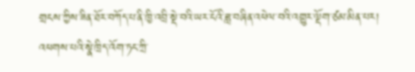གྲངས་ཀྱིས་ཟིན་ཐོར་བཀོད་པ་ནི་ཁྱི་འབྲི་སྡེ་བའི་ཡར་ངོའི་ཟླ་བཞིན་འཕེལ་བའི་འགྱུར་ལྡོག་ཙམ་མིན་པར། འཕགས་པའི་སྣེ་ཁྲིད་འོག་ཏང་ཀྲི་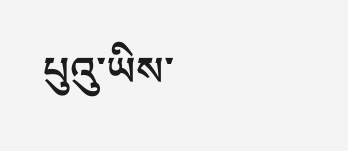པུའུ་ཡིས་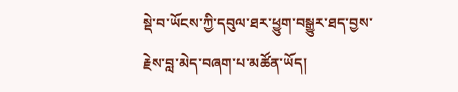སྡེ་བ་ཡོངས་ཀྱི་དབུལ་ཐར་ཕྱུག་བསྒྱུར་ཐད་བྱས་རྗེས་བླ་མེད་བཞག་པ་མཚོན་ཡོད།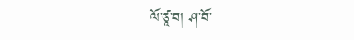ལོ་ཙཱ་བ། ཤ་བོ་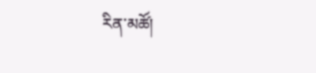རིན་མཚོ།